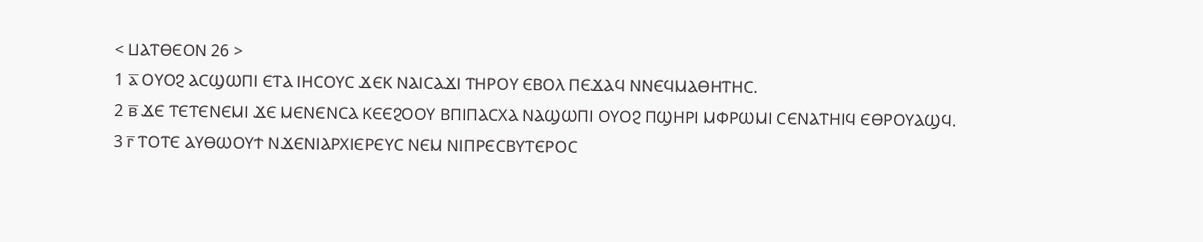< ⳘⲀⲦⲐⲈⲞⲚ 26 >
1 ⲁ̅ ⲞⲨⲞϨ ⲀⲤϢⲰⲠⲒ ⲈⲦⲀ ⲒⲎⲤⲞⲨⲤ ϪⲈⲔ ⲚⲀⲒⲤⲀϪⲒ ⲦⲎⲢⲞⲨ ⲈⲂⲞⲖ ⲠⲈϪⲀϤ ⲚⲚⲈϤⲘⲀⲐⲎⲦⲎⲤ.
2 ⲃ̅ ϪⲈ ⲦⲈⲦⲈⲚⲈⲘⲒ ϪⲈ ⲘⲈⲚⲈⲚⲤⲀ ⲔⲈⲈϨⲞⲞⲨ ⲂⲠⲒⲠⲀⲤⲬⲀ ⲚⲀϢⲰⲠⲒ ⲞⲨⲞϨ ⲠϢⲎⲢⲒ ⲘⲪⲢⲰⲘⲒ ⲤⲈⲚⲀⲦⲎⲒϤ ⲈⲐⲢⲞⲨⲀϢϤ.
3 ⲅ̅ ⲦⲞⲦⲈ ⲀⲨⲐⲰⲞⲨϮ ⲚϪⲈⲚⲒⲀⲢⲬⲒⲈⲢⲈⲨⲤ ⲚⲈⲘ ⲚⲒⲠⲢⲈⲤⲂⲨⲦⲈⲢⲞⲤ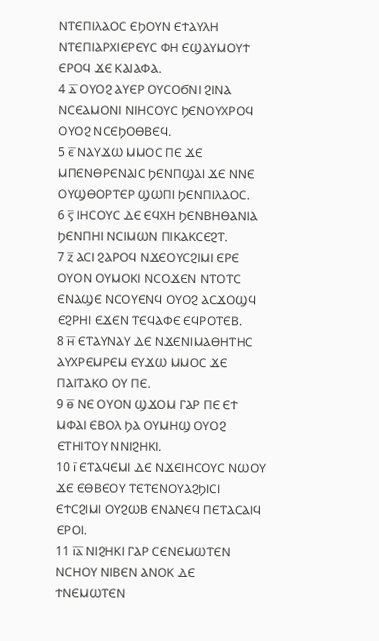ⲚⲦⲈⲠⲒⲖⲀⲞⲤ ⲈϦⲞⲨⲚ ⲈϮⲀⲨⲖⲎ ⲚⲦⲈⲠⲒⲀⲢⲬⲒⲈⲢⲈⲨⲤ ⲪⲎ ⲈϢⲀⲨⲘⲞⲨϮ ⲈⲢⲞϤ ϪⲈ ⲔⲀⲒⲀⲪⲀ.
4 ⲇ̅ ⲞⲨⲞϨ ⲀⲨⲈⲢ ⲞⲨⲤⲞϬⲚⲒ ϨⲒⲚⲀ ⲚⲤⲈⲀⲘⲞⲚⲒ ⲚⲒⲎⲤⲞⲨⲤ ϦⲈⲚⲞⲨⲬⲢⲞϤ ⲞⲨⲞϨ ⲚⲤⲈϦⲞⲐⲂⲈϤ.
5 ⲉ̅ ⲚⲀⲨϪⲰ ⲘⲘⲞⲤ ⲠⲈ ϪⲈ ⲘⲠⲈⲚⲐⲢⲈⲚⲀⲒⲤ ϦⲈⲚⲠϢⲀⲒ ϪⲈ ⲚⲚⲈ ⲞⲨϢⲐⲞⲢⲦⲈⲢ ϢⲰⲠⲒ ϦⲈⲚⲠⲒⲖⲀⲞⲤ.
6 ⲋ̅ ⲒⲎⲤⲞⲨⲤ ⲆⲈ ⲈϤⲬⲎ ϦⲈⲚⲂⲎⲐⲀⲚⲒⲀ ϦⲈⲚⲠⲎⲒ ⲚⲤⲒⲘⲰⲚ ⲠⲒⲔⲀⲔⲤⲈϨⲦ.
7 ⲍ̅ ⲀⲤⲒ ϨⲀⲢⲞϤ ⲚϪⲈⲞⲨⲤϨⲒⲘⲒ ⲈⲢⲈ ⲞⲨⲞⲚ ⲞⲨⲘⲞⲔⲒ ⲚⲤⲞϪⲈⲚ ⲚⲦⲞⲦⲤ ⲈⲚⲀϢⲈ ⲚⲤⲞⲨⲈⲚϤ ⲞⲨⲞϨ ⲀⲤϪⲞϢϤ ⲈϨⲢⲎⲒ ⲈϪⲈⲚ ⲦⲈϤⲀⲪⲈ ⲈϤⲢⲞⲦⲈⲂ.
8 ⲏ̅ ⲈⲦⲀⲨⲚⲀⲨ ⲆⲈ ⲚϪⲈⲚⲒⲘⲀⲐⲎⲦⲎⲤ ⲀⲨⲬⲢⲈⲘⲢⲈⲘ ⲈⲨϪⲰ ⲘⲘⲞⲤ ϪⲈ ⲠⲀⲒⲦⲀⲔⲞ ⲞⲨ ⲠⲈ.
9 ⲑ̅ ⲚⲈ ⲞⲨⲞⲚ ϢϪⲞⲘ ⲄⲀⲢ ⲠⲈ ⲈϮ ⲘⲪⲀⲒ ⲈⲂⲞⲖ ϦⲀ ⲞⲨⲘⲎϢ ⲞⲨⲞϨ ⲈⲦⲎⲒⲦⲞⲨ ⲚⲚⲒϨⲎⲔⲒ.
10 ⲓ̅ ⲈⲦⲀϤⲈⲘⲒ ⲆⲈ ⲚϪⲈⲒⲎⲤⲞⲨⲤ ⲚⲰⲞⲨ ϪⲈ ⲈⲐⲂⲈⲞⲨ ⲦⲈⲦⲈⲚⲞⲨⲀϨϦⲒⲤⲒ ⲈϮⲤϨⲒⲘⲒ ⲞⲨϨⲰⲂ ⲈⲚⲀⲚⲈϤ ⲠⲈⲦⲀⲤⲀⲒϤ ⲈⲢⲞⲒ.
11 ⲓ̅ⲁ̅ ⲚⲒϨⲎⲔⲒ ⲄⲀⲢ ⲤⲈⲚⲈⲘⲰⲦⲈⲚ ⲚⲤⲎⲞⲨ ⲚⲒⲂⲈⲚ ⲀⲚⲞⲔ ⲆⲈ ϮⲚⲈⲘⲰⲦⲈⲚ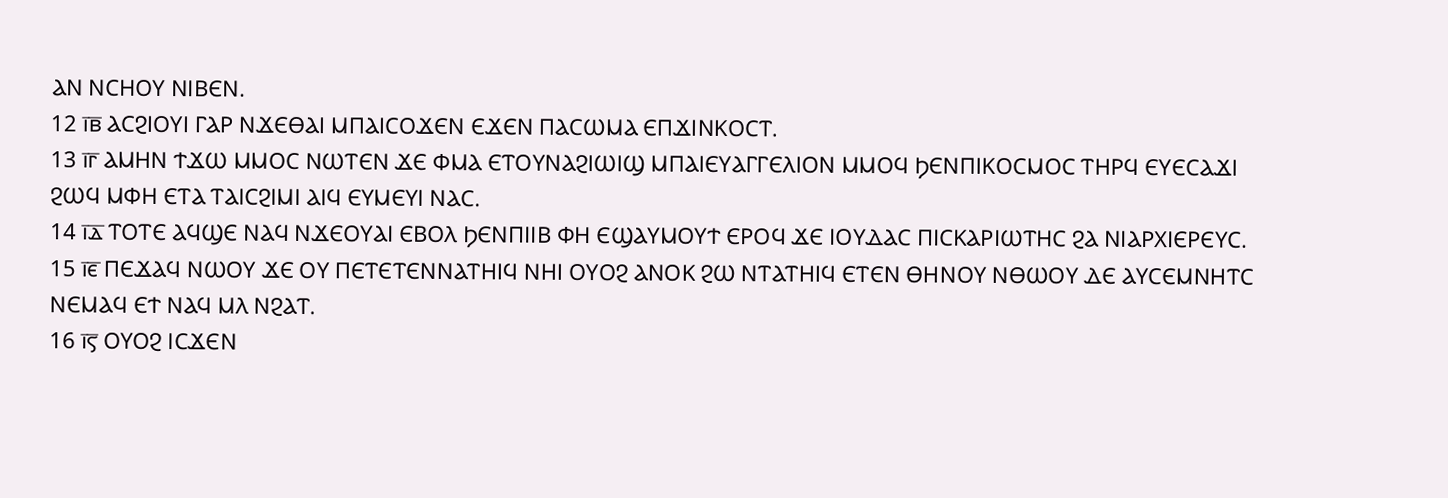ⲀⲚ ⲚⲤⲎⲞⲨ ⲚⲒⲂⲈⲚ.
12 ⲓ̅ⲃ̅ ⲀⲤϨⲒⲞⲨⲒ ⲄⲀⲢ ⲚϪⲈⲐⲀⲒ ⲘⲠⲀⲒⲤⲞϪⲈⲚ ⲈϪⲈⲚ ⲠⲀⲤⲰⲘⲀ ⲈⲠϪⲒⲚⲔⲞⲤⲦ.
13 ⲓ̅ⲅ̅ ⲀⲘⲎⲚ ϮϪⲰ ⲘⲘⲞⲤ ⲚⲰⲦⲈⲚ ϪⲈ ⲪⲘⲀ ⲈⲦⲞⲨⲚⲀϨⲒⲰⲒϢ ⲘⲠⲀⲒⲈⲨⲀⲄⲄⲈⲖⲒⲞⲚ ⲘⲘⲞϤ ϦⲈⲚⲠⲒⲔⲞⲤⲘⲞⲤ ⲦⲎⲢϤ ⲈⲨⲈⲤⲀϪⲒ ϨⲰϤ ⲘⲪⲎ ⲈⲦⲀ ⲦⲀⲒⲤϨⲒⲘⲒ ⲀⲒϤ ⲈⲨⲘⲈⲨⲒ ⲚⲀⲤ.
14 ⲓ̅ⲇ̅ ⲦⲞⲦⲈ ⲀϤϢⲈ ⲚⲀϤ ⲚϪⲈⲞⲨⲀⲒ ⲈⲂⲞⲖ ϦⲈⲚⲠⲒⲒⲂ ⲪⲎ ⲈϢⲀⲨⲘⲞⲨϮ ⲈⲢⲞϤ ϪⲈ ⲒⲞⲨⲆⲀⲤ ⲠⲒⲤⲔⲀⲢⲒⲰⲦⲎⲤ ϨⲀ ⲚⲒⲀⲢⲬⲒⲈⲢⲈⲨⲤ.
15 ⲓ̅ⲉ̅ ⲠⲈϪⲀϤ ⲚⲰⲞⲨ ϪⲈ ⲞⲨ ⲠⲈⲦⲈⲦⲈⲚⲚⲀⲦⲎⲒϤ ⲚⲎⲒ ⲞⲨⲞϨ ⲀⲚⲞⲔ ϨⲰ ⲚⲦⲀⲦⲎⲒϤ ⲈⲦⲈⲚ ⲐⲎⲚⲞⲨ ⲚⲐⲰⲞⲨ ⲆⲈ ⲀⲨⲤⲈⲘⲚⲎⲦⲤ ⲚⲈⲘⲀϤ ⲈϮ ⲚⲀϤ ⲘⲖ ⲚϨⲀⲦ.
16 ⲓ̅ⲋ̅ ⲞⲨⲞϨ ⲒⲤϪⲈⲚ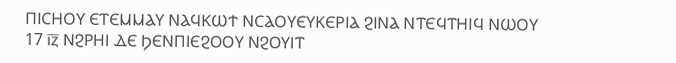ⲠⲒⲤⲎⲞⲨ ⲈⲦⲈⲘⲘⲀⲨ ⲚⲀϤⲔⲰϮ ⲚⲤⲀⲞⲨⲈⲨⲔⲈⲢⲒⲀ ϨⲒⲚⲀ ⲚⲦⲈϤⲦⲎⲒϤ ⲚⲰⲞⲨ
17 ⲓ̅ⲍ̅ ⲚϨⲢⲎⲒ ⲆⲈ ϦⲈⲚⲠⲒⲈϨⲞⲞⲨ ⲚϨⲞⲨⲒⲦ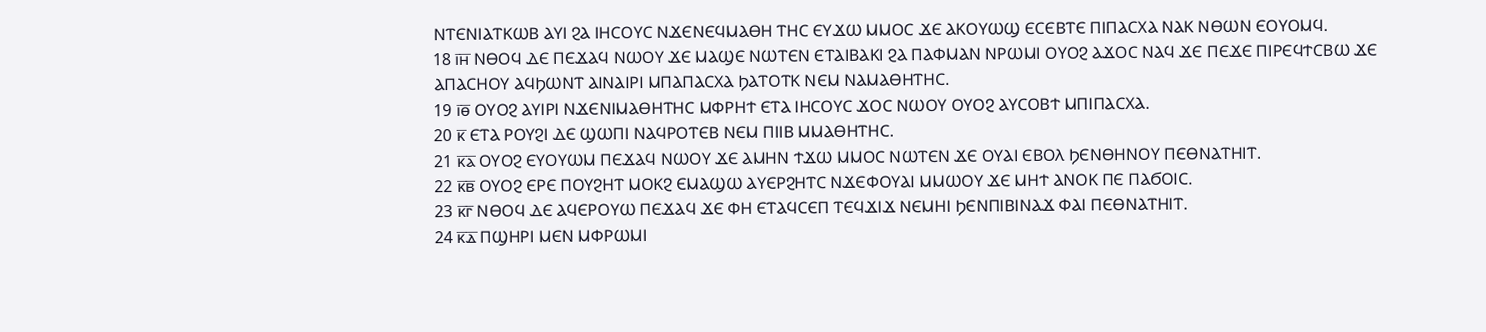ⲚⲦⲈⲚⲒⲀⲦⲔⲰⲂ ⲀⲨⲒ ϨⲀ ⲒⲎⲤⲞⲨⲤ ⲚϪⲈⲚⲈϤⲘⲀⲐⲎ ⲦⲎⲤ ⲈⲨϪⲰ ⲘⲘⲞⲤ ϪⲈ ⲀⲔⲞⲨⲰϢ ⲈⲤⲈⲂⲦⲈ ⲠⲒⲠⲀⲤⲬⲀ ⲚⲀⲔ ⲚⲐⲰⲚ ⲈⲞⲨⲞⲘϤ.
18 ⲓ̅ⲏ̅ ⲚⲐⲞϤ ⲆⲈ ⲠⲈϪⲀϤ ⲚⲰⲞⲨ ϪⲈ ⲘⲀϢⲈ ⲚⲰⲦⲈⲚ ⲈⲦⲀⲒⲂⲀⲔⲒ ϨⲀ ⲠⲀⲪⲘⲀⲚ ⲚⲢⲰⲘⲒ ⲞⲨⲞϨ ⲀϪⲞⲤ ⲚⲀϤ ϪⲈ ⲠⲈϪⲈ ⲠⲒⲢⲈϤϮⲤⲂⲰ ϪⲈ ⲀⲠⲀⲤⲎⲞⲨ ⲀϤϦⲰⲚⲦ ⲀⲒⲚⲀⲒⲢⲒ ⲘⲠⲀⲠⲀⲤⲬⲀ ϦⲀⲦⲞⲦⲔ ⲚⲈⲘ ⲚⲀⲘⲀⲐⲎⲦⲎⲤ.
19 ⲓ̅ⲑ̅ ⲞⲨⲞϨ ⲀⲨⲒⲢⲒ ⲚϪⲈⲚⲒⲘⲀⲐⲎⲦⲎⲤ ⲘⲪⲢⲎϮ ⲈⲦⲀ ⲒⲎⲤⲞⲨⲤ ϪⲞⲤ ⲚⲰⲞⲨ ⲞⲨⲞϨ ⲀⲨⲤⲞⲂϮ ⲘⲠⲒⲠⲀⲤⲬⲀ.
20 ⲕ̅ ⲈⲦⲀ ⲢⲞⲨϨⲒ ⲆⲈ ϢⲰⲠⲒ ⲚⲀϤⲢⲞⲦⲈⲂ ⲚⲈⲘ ⲠⲒⲒⲂ ⲘⲘⲀⲐⲎⲦⲎⲤ.
21 ⲕ̅ⲁ̅ ⲞⲨⲞϨ ⲈⲨⲞⲨⲰⲘ ⲠⲈϪⲀϤ ⲚⲰⲞⲨ ϪⲈ ⲀⲘⲎⲚ ϮϪⲰ ⲘⲘⲞⲤ ⲚⲰⲦⲈⲚ ϪⲈ ⲞⲨⲀⲒ ⲈⲂⲞⲖ ϦⲈⲚⲐⲎⲚⲞⲨ ⲠⲈⲐⲚⲀⲦⲎⲒⲦ.
22 ⲕ̅ⲃ̅ ⲞⲨⲞϨ ⲈⲢⲈ ⲠⲞⲨϨⲎⲦ ⲘⲞⲔϨ ⲈⲘⲀϢⲰ ⲀⲨⲈⲢϨⲎⲦⲤ ⲚϪⲈⲪⲞⲨⲀⲒ ⲘⲘⲰⲞⲨ ϪⲈ ⲘⲎϮ ⲀⲚⲞⲔ ⲠⲈ ⲠⲀϬⲞⲒⲤ.
23 ⲕ̅ⲅ̅ ⲚⲐⲞϤ ⲆⲈ ⲀϤⲈⲢⲞⲨⲰ ⲠⲈϪⲀϤ ϪⲈ ⲪⲎ ⲈⲦⲀϤⲤⲈⲠ ⲦⲈϤϪⲒϪ ⲚⲈⲘⲎⲒ ϦⲈⲚⲠⲒⲂⲒⲚⲀϪ ⲪⲀⲒ ⲠⲈⲐⲚⲀⲦⲎⲒⲦ.
24 ⲕ̅ⲇ̅ ⲠϢⲎⲢⲒ ⲘⲈⲚ ⲘⲪⲢⲰⲘⲒ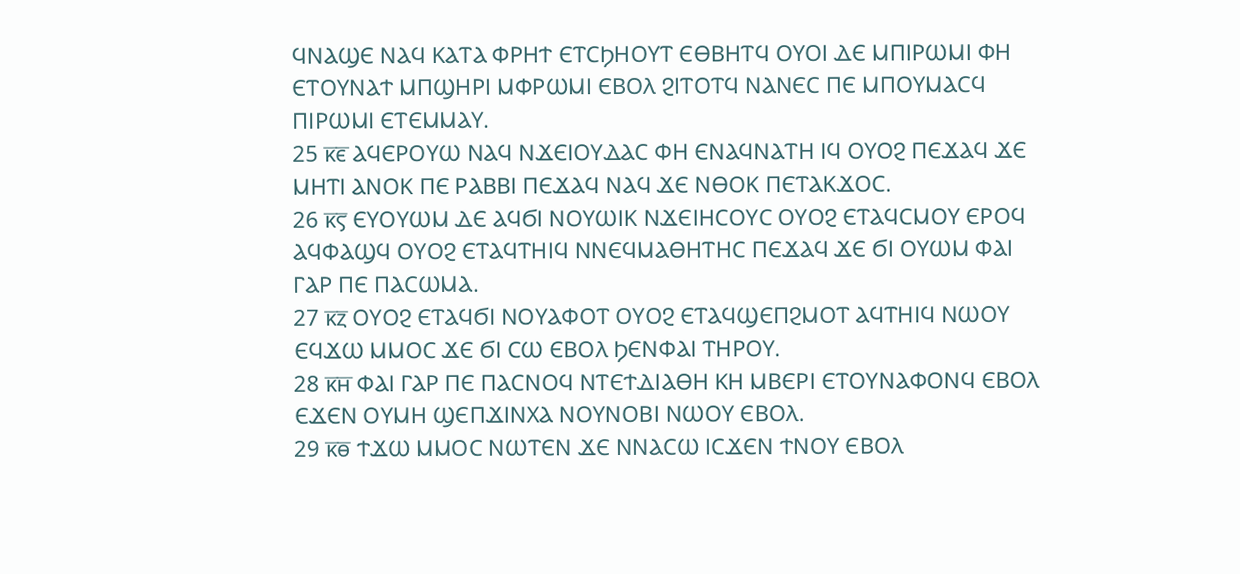ϤⲚⲀϢⲈ ⲚⲀϤ ⲔⲀⲦⲀ ⲪⲢⲎϮ ⲈⲦⲤϦⲎⲞⲨⲦ ⲈⲐⲂⲎⲦϤ ⲞⲨⲞⲒ ⲆⲈ ⲘⲠⲒⲢⲰⲘⲒ ⲪⲎ ⲈⲦⲞⲨⲚⲀϮ ⲘⲠϢⲎⲢⲒ ⲘⲪⲢⲰⲘⲒ ⲈⲂⲞⲖ ϨⲒⲦⲞⲦϤ ⲚⲀⲚⲈⲤ ⲠⲈ ⲘⲠⲞⲨⲘⲀⲤϤ ⲠⲒⲢⲰⲘⲒ ⲈⲦⲈⲘⲘⲀⲨ.
25 ⲕ̅ⲉ̅ ⲀϤⲈⲢⲞⲨⲰ ⲚⲀϤ ⲚϪⲈⲒⲞⲨⲆⲀⲤ ⲪⲎ ⲈⲚⲀϤⲚⲀⲦⲎ ⲒϤ ⲞⲨⲞϨ ⲠⲈϪⲀϤ ϪⲈ ⲘⲎⲦⲒ ⲀⲚⲞⲔ ⲠⲈ ⲢⲀⲂⲂⲒ ⲠⲈϪⲀϤ ⲚⲀϤ ϪⲈ ⲚⲐⲞⲔ ⲠⲈⲦⲀⲔϪⲞⲤ.
26 ⲕ̅ⲋ̅ ⲈⲨⲞⲨⲰⲘ ⲆⲈ ⲀϤϬⲒ ⲚⲞⲨⲰⲒⲔ ⲚϪⲈⲒⲎⲤⲞⲨⲤ ⲞⲨⲞϨ ⲈⲦⲀϤⲤⲘⲞⲨ ⲈⲢⲞϤ ⲀϤⲪⲀϢϤ ⲞⲨⲞϨ ⲈⲦⲀϤⲦⲎⲒϤ ⲚⲚⲈϤⲘⲀⲐⲎⲦⲎⲤ ⲠⲈϪⲀϤ ϪⲈ ϬⲒ ⲞⲨⲰⲘ ⲪⲀⲒ ⲄⲀⲢ ⲠⲈ ⲠⲀⲤⲰⲘⲀ.
27 ⲕ̅ⲍ̅ ⲞⲨⲞϨ ⲈⲦⲀϤϬⲒ ⲚⲞⲨⲀⲪⲞⲦ ⲞⲨⲞϨ ⲈⲦⲀϤϢⲈⲠϨⲘⲞⲦ ⲀϤⲦⲎⲒϤ ⲚⲰⲞⲨ ⲈϤϪⲰ ⲘⲘⲞⲤ ϪⲈ ϬⲒ ⲤⲰ ⲈⲂⲞⲖ ϦⲈⲚⲪⲀⲒ ⲦⲎⲢⲞⲨ.
28 ⲕ̅ⲏ̅ ⲪⲀⲒ ⲄⲀⲢ ⲠⲈ ⲠⲀⲤⲚⲞϤ ⲚⲦⲈϮⲆⲒⲀⲐⲎ ⲔⲎ ⲘⲂⲈⲢⲒ ⲈⲦⲞⲨⲚⲀⲪⲞⲚϤ ⲈⲂⲞⲖ ⲈϪⲈⲚ ⲞⲨⲘⲎ ϢⲈⲠϪⲒⲚⲬⲀ ⲚⲞⲨⲚⲞⲂⲒ ⲚⲰⲞⲨ ⲈⲂⲞⲖ.
29 ⲕ̅ⲑ̅ ϮϪⲰ ⲘⲘⲞⲤ ⲚⲰⲦⲈⲚ ϪⲈ ⲚⲚⲀⲤⲰ ⲒⲤϪⲈⲚ ϮⲚⲞⲨ ⲈⲂⲞⲖ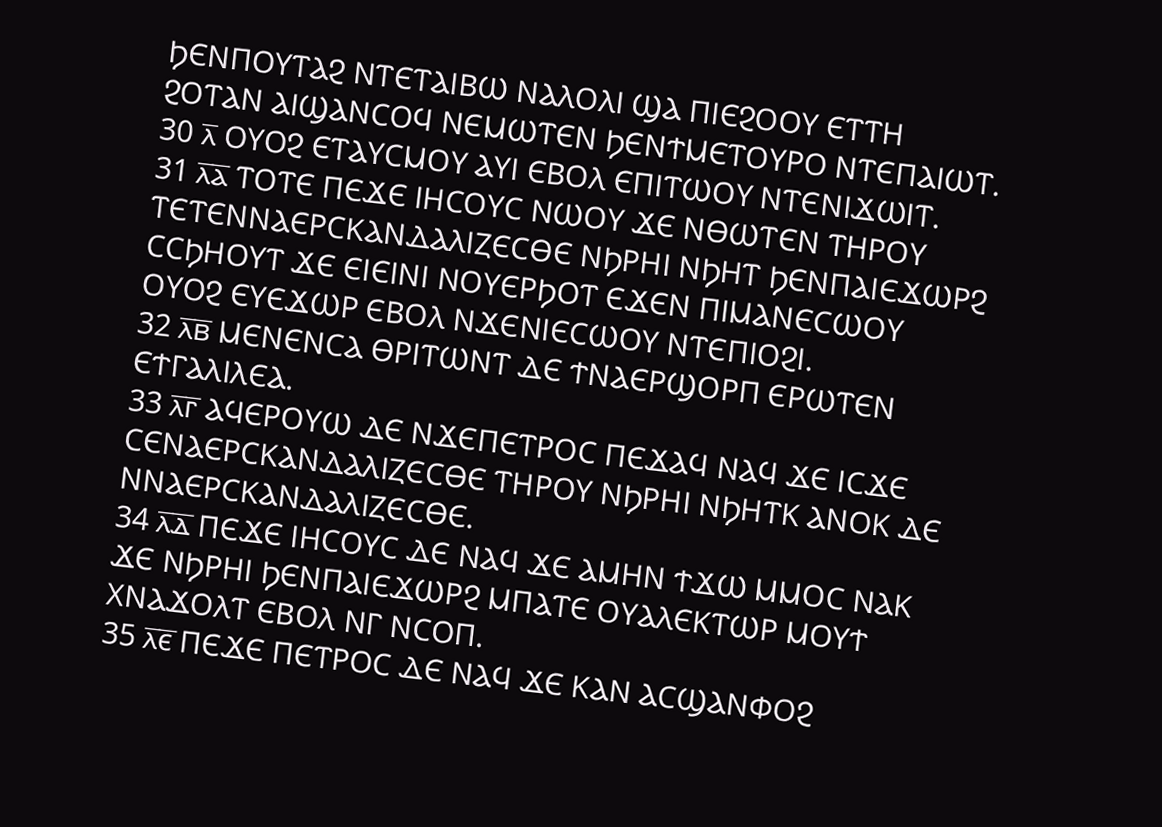ϦⲈⲚⲠⲞⲨⲦⲀϨ ⲚⲦⲈⲦⲀⲒⲂⲰ ⲚⲀⲖⲞⲖⲒ ϢⲀ ⲠⲒⲈϨⲞⲞⲨ ⲈⲦⲦⲎ ϨⲞⲦⲀⲚ ⲀⲒϢⲀⲚⲤⲞϤ ⲚⲈⲘⲰⲦⲈⲚ ϦⲈⲚϮⲘⲈⲦⲞⲨⲢⲞ ⲚⲦⲈⲠⲀⲒⲰⲦ.
30 ⲗ̅ ⲞⲨⲞϨ ⲈⲦⲀⲨⲤⲘⲞⲨ ⲀⲨⲒ ⲈⲂⲞⲖ ⲈⲠⲒⲦⲰⲞⲨ ⲚⲦⲈⲚⲒϪⲰⲒⲦ.
31 ⲗ̅ⲁ̅ ⲦⲞⲦⲈ ⲠⲈϪⲈ ⲒⲎⲤⲞⲨⲤ ⲚⲰⲞⲨ ϪⲈ ⲚⲐⲰⲦⲈⲚ ⲦⲎⲢⲞⲨ ⲦⲈⲦⲈⲚⲚⲀⲈⲢⲤⲔⲀⲚⲆⲀⲖⲒⲌⲈⲤⲐⲈ ⲚϦⲢⲎⲒ ⲚϦⲎⲦ ϦⲈⲚⲠⲀⲒⲈϪⲰⲢϨ ⲤⲤϦⲎⲞⲨⲦ ϪⲈ ⲈⲒⲈⲒⲚⲒ ⲚⲞⲨⲈⲢϦⲞⲦ ⲈϪⲈⲚ ⲠⲒⲘⲀⲚⲈⲤⲰⲞⲨ ⲞⲨⲞϨ ⲈⲨⲈϪⲰⲢ ⲈⲂⲞⲖ ⲚϪⲈⲚⲒⲈⲤⲰⲞⲨ ⲚⲦⲈⲠⲒⲞϨⲒ.
32 ⲗ̅ⲃ̅ ⲘⲈⲚⲈⲚⲤⲀ ⲐⲢⲒⲦⲰⲚⲦ ⲆⲈ ϮⲚⲀⲈⲢϢⲞⲢⲠ ⲈⲢⲰⲦⲈⲚ ⲈϮⲄⲀⲖⲒⲖⲈⲀ.
33 ⲗ̅ⲅ̅ ⲀϤⲈⲢⲞⲨⲰ ⲆⲈ ⲚϪⲈⲠⲈⲦⲢⲞⲤ ⲠⲈϪⲀϤ ⲚⲀϤ ϪⲈ ⲒⲤϪⲈ ⲤⲈⲚⲀⲈⲢⲤⲔⲀⲚⲆⲀⲖⲒⲌⲈⲤⲐⲈ ⲦⲎⲢⲞⲨ ⲚϦⲢⲎⲒ ⲚϦⲎⲦⲔ ⲀⲚⲞⲔ ⲆⲈ ⲚⲚⲀⲈⲢⲤⲔⲀⲚⲆⲀⲖⲒⲌⲈⲤⲐⲈ.
34 ⲗ̅ⲇ̅ ⲠⲈϪⲈ ⲒⲎⲤⲞⲨⲤ ⲆⲈ ⲚⲀϤ ϪⲈ ⲀⲘⲎⲚ ϮϪⲰ ⲘⲘⲞⲤ ⲚⲀⲔ ϪⲈ ⲚϦⲢⲎⲒ ϦⲈⲚⲠⲀⲒⲈϪⲰⲢϨ ⲘⲠⲀⲦⲈ ⲞⲨⲀⲖⲈⲔⲦⲰⲢ ⲘⲞⲨϮ ⲬⲚⲀϪⲞⲖⲦ ⲈⲂⲞⲖ ⲚⲄ ⲚⲤⲞⲠ.
35 ⲗ̅ⲉ̅ ⲠⲈϪⲈ ⲠⲈⲦⲢⲞⲤ ⲆⲈ ⲚⲀϤ ϪⲈ ⲔⲀⲚ ⲀⲤϢⲀⲚⲪⲞϨ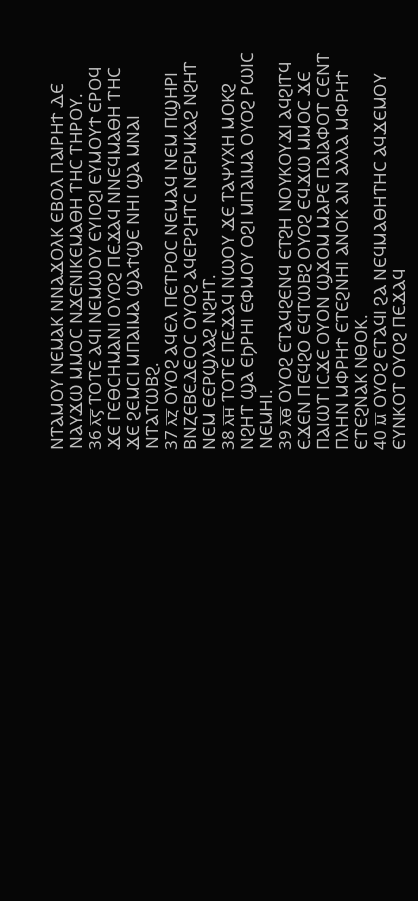ⲚⲦⲀⲘⲞⲨ ⲚⲈⲘⲀⲔ ⲚⲚⲀϪⲞⲖⲔ ⲈⲂⲞⲖ ⲠⲀⲒⲢⲎϮ ⲆⲈ ⲚⲀⲨϪⲰ ⲘⲘⲞⲤ ⲚϪⲈⲚⲒⲔⲈⲘⲀⲐⲎ ⲦⲎⲤ ⲦⲎⲢⲞⲨ.
36 ⲗ̅ⲋ̅ ⲦⲞⲦⲈ ⲀϤⲒ ⲚⲈⲘⲰⲞⲨ ⲈⲨⲒⲞϨⲒ ⲈⲨⲘⲞⲨϮ ⲈⲢⲞϤ ϪⲈ ⲄⲈⲐⲤⲎⲘⲀⲚⲒ ⲞⲨⲞϨ ⲠⲈϪⲀϤ ⲚⲚⲈϤⲘⲀⲐⲎ ⲦⲎⲤ ϪⲈ ϨⲈⲘⲤⲒ ⲘⲠⲀⲒⲘⲀ ϢⲀϮϢⲈ ⲚⲎⲒ ϢⲀ ⲘⲚⲀⲒ ⲚⲦⲀⲦⲰⲂϨ.
37 ⲗ̅ⲍ̅ ⲞⲨⲞϨ ⲀϤⲈⲖ ⲠⲈⲦⲢⲞⲤ ⲚⲈⲘⲀϤ ⲚⲈⲘ ⲠϢⲎⲢⲒ ⲂⲚⲌⲈⲂⲈⲆⲈⲞⲤ ⲞⲨⲞϨ ⲀϤⲈⲢϨⲎⲦⲤ ⲚⲈⲢⲘⲔⲀϨ ⲚϨⲎⲦ ⲚⲈⲘ ⲈⲈⲢϢⲖⲀϨ ⲚϨⲎⲦ.
38 ⲗ̅ⲏ̅ ⲦⲞⲦⲈ ⲠⲈϪⲀϤ ⲚⲰⲞⲨ ϪⲈ ⲦⲀⲮⲨⲬⲎ ⲘⲞⲔϨ ⲚϨⲎⲦ ϢⲀ ⲈϦⲢⲎⲒ ⲈⲪⲘⲞⲨ ⲞϨⲒ ⲘⲠⲀⲒⲘⲀ ⲞⲨⲞϨ ⲢⲰⲒⲤ ⲚⲈⲘⲎⲒ.
39 ⲗ̅ⲑ̅ ⲞⲨⲞϨ ⲈⲦⲀϤϨⲈⲚϤ ⲈⲦϨⲎ ⲚⲞⲨⲔⲞⲨϪⲒ ⲀϤϨⲒⲦϤ ⲈϪⲈⲚ ⲠⲈϤϨⲞ ⲈϤⲦⲰⲂϨ ⲞⲨⲞϨ ⲈϤϪⲰ ⲘⲘⲞⲤ ϪⲈ ⲠⲀⲒⲰⲦ ⲒⲤϪⲈ ⲞⲨⲞⲚ ϢϪⲞⲘ ⲘⲀⲢⲈ ⲠⲀⲒⲀⲪⲞⲦ ⲤⲈⲚⲦ ⲠⲖⲎⲚ ⲘⲪⲢⲎϮ ⲈⲦⲈϨⲚⲎⲒ ⲀⲚⲞⲔ ⲀⲚ ⲀⲖⲖⲀ ⲘⲪⲢⲎϮ ⲈⲦⲈϨⲚⲀⲔ ⲚⲐⲞⲔ.
40 ⲙ̅ ⲞⲨⲞϨ ⲈⲦⲀϤⲒ ϨⲀ ⲚⲈϤⲘⲀⲐⲎⲦⲎⲤ ⲀϤϪⲈⲘⲞⲨ ⲈⲨⲚⲔⲞⲦ ⲞⲨⲞϨ ⲠⲈϪⲀϤ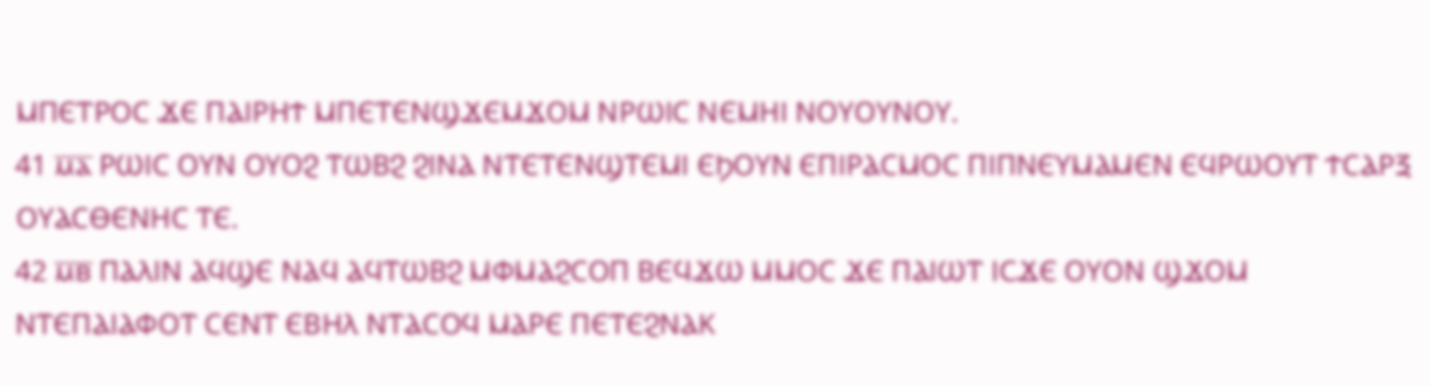ⲘⲠⲈⲦⲢⲞⲤ ϪⲈ ⲠⲀⲒⲢⲎϮ ⲘⲠⲈⲦⲈⲚϢϪⲈⲘϪⲞⲘ ⲚⲢⲰⲒⲤ ⲚⲈⲘⲎⲒ ⲚⲞⲨⲞⲨⲚⲞⲨ.
41 ⲙ̅ⲁ̅ ⲢⲰⲒⲤ ⲞⲨⲚ ⲞⲨⲞϨ ⲦⲰⲂϨ ϨⲒⲚⲀ ⲚⲦⲈⲦⲈⲚϢⲦⲈⲘⲒ ⲈϦⲞⲨⲚ ⲈⲠⲒⲢⲀⲤⲘⲞⲤ ⲠⲒⲠⲚⲈⲨⲘⲀⲘⲈⲚ ⲈϤⲢⲰⲞⲨⲦ ϮⲤⲀⲢⲜ ⲞⲨⲀⲤⲐⲈⲚⲎⲤ ⲦⲈ.
42 ⲙ̅ⲃ̅ ⲠⲀⲖⲒⲚ ⲀϤϢⲈ ⲚⲀϤ ⲀϤⲦⲰⲂϨ ⲘⲪⲘⲀϨⲤⲞⲠ ⲂⲈϤϪⲰ ⲘⲘⲞⲤ ϪⲈ ⲠⲀⲒⲰⲦ ⲒⲤϪⲈ ⲞⲨⲞⲚ ϢϪⲞⲘ ⲚⲦⲈⲠⲀⲒⲀⲪⲞⲦ ⲤⲈⲚⲦ ⲈⲂⲎⲖ ⲚⲦⲀⲤⲞϤ ⲘⲀⲢⲈ ⲠⲈⲦⲈϨⲚⲀⲔ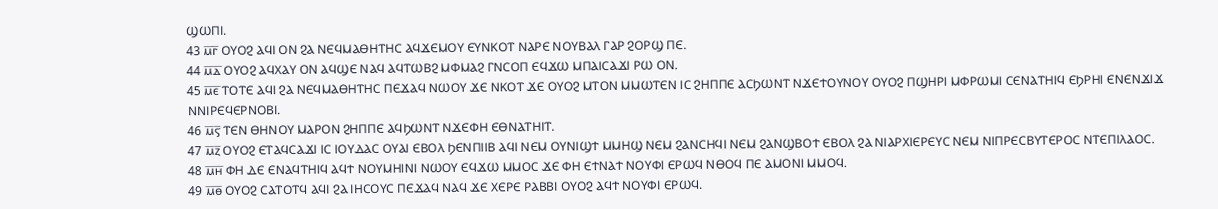ϢⲰⲠⲒ.
43 ⲙ̅ⲅ̅ ⲞⲨⲞϨ ⲀϤⲒ ⲞⲚ ϨⲀ ⲚⲈϤⲘⲀⲐⲎⲦⲎⲤ ⲀϤϪⲈⲘⲞⲨ ⲈⲨⲚⲔⲞⲦ ⲚⲀⲢⲈ ⲚⲞⲨⲂⲀⲖ ⲄⲀⲢ ϨⲞⲢϢ ⲠⲈ.
44 ⲙ̅ⲇ̅ ⲞⲨⲞϨ ⲀϤⲬⲀⲨ ⲞⲚ ⲀϤϢⲈ ⲚⲀϤ ⲀϤⲦⲰⲂϨ ⲘⲪⲘⲀϨ ⲄⲚⲤⲞⲠ ⲈϤϪⲰ ⲘⲠⲀⲒⲤⲀϪⲒ ⲢⲰ ⲞⲚ.
45 ⲙ̅ⲉ̅ ⲦⲞⲦⲈ ⲀϤⲒ ϨⲀ ⲚⲈϤⲘⲀⲐⲎⲦⲎⲤ ⲠⲈϪⲀϤ ⲚⲰⲞⲨ ϪⲈ ⲚⲔⲞⲦ ϪⲈ ⲞⲨⲞϨ ⲘⲦⲞⲚ ⲘⲘⲰⲦⲈⲚ ⲒⲤ ϨⲎⲠⲠⲈ ⲀⲤϦⲰⲚⲦ ⲚϪⲈϮⲞⲨⲚⲞⲨ ⲞⲨⲞϨ ⲠϢⲎⲢⲒ ⲘⲪⲢⲰⲘⲒ ⲤⲈⲚⲀⲦⲎⲒϤ ⲈϦⲢⲎⲒ ⲈⲚⲈⲚϪⲒϪ ⲚⲚⲒⲢⲈϤⲈⲢⲚⲞⲂⲒ.
46 ⲙ̅ⲋ̅ ⲦⲈⲚ ⲐⲎⲚⲞⲨ ⲘⲀⲢⲞⲚ ϨⲎⲠⲠⲈ ⲀϤϦⲰⲚⲦ ⲚϪⲈⲪⲎ ⲈⲐⲚⲀⲦⲎⲒⲦ.
47 ⲙ̅ⲍ̅ ⲞⲨⲞϨ ⲈⲦⲀϤⲤⲀϪⲒ ⲒⲤ ⲒⲞⲨⲆⲀⲤ ⲞⲨⲀⲒ ⲈⲂⲞⲖ ϦⲈⲚⲠⲒⲒⲂ ⲀϤⲒ ⲚⲈⲘ ⲞⲨⲚⲒϢϮ ⲘⲘⲎϢ ⲚⲈⲘ ϨⲀⲚⲤⲎϤⲒ ⲚⲈⲘ ϨⲀⲚϢⲂⲞϮ ⲈⲂⲞⲖ ϨⲀ ⲚⲒⲀⲢⲬⲒⲈⲢⲈⲨⲤ ⲚⲈⲘ ⲚⲒⲠⲢⲈⲤⲂⲨⲦⲈⲢⲞⲤ ⲚⲦⲈⲠⲒⲖⲀⲞⲤ.
48 ⲙ̅ⲏ̅ ⲪⲎ ⲆⲈ ⲈⲚⲀϤⲦⲎⲒϤ ⲀϤϮ ⲚⲞⲨⲘⲎⲒⲚⲒ ⲚⲰⲞⲨ ⲈϤϪⲰ ⲘⲘⲞⲤ ϪⲈ ⲪⲎ ⲈϮⲚⲀϮ ⲚⲞⲨⲪⲒ ⲈⲢⲰϤ ⲚⲐⲞϤ ⲠⲈ ⲀⲘⲞⲚⲒ ⲘⲘⲞϤ.
49 ⲙ̅ⲑ̅ ⲞⲨⲞϨ ⲤⲀⲦⲞⲦϤ ⲀϤⲒ ϨⲀ ⲒⲎⲤⲞⲨⲤ ⲠⲈϪⲀϤ ⲚⲀϤ ϪⲈ ⲬⲈⲢⲈ ⲢⲀⲂⲂⲒ ⲞⲨⲞϨ ⲀϤϮ ⲚⲞⲨⲪⲒ ⲈⲢⲰϤ.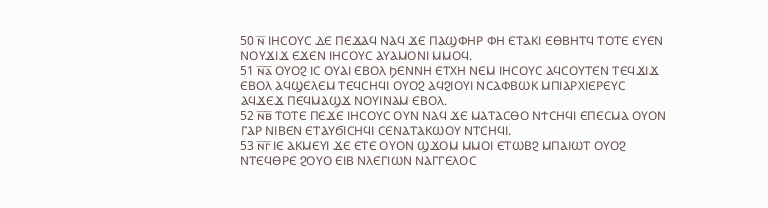50 ⲛ̅ ⲒⲎⲤⲞⲨⲤ ⲆⲈ ⲠⲈϪⲀϤ ⲚⲀϤ ϪⲈ ⲠⲀϢⲪⲎⲢ ⲪⲎ ⲈⲦⲀⲔⲒ ⲈⲐⲂⲎⲦϤ ⲦⲞⲦⲈ ⲈⲨⲈⲚ ⲚⲞⲨϪⲒϪ ⲈϪⲈⲚ ⲒⲎⲤⲞⲨⲤ ⲀⲨⲀⲘⲞⲚⲒ ⲘⲘⲞϤ.
51 ⲛ̅ⲁ̅ ⲞⲨⲞϨ ⲒⲤ ⲞⲨⲀⲒ ⲈⲂⲞⲖ ϦⲈⲚⲚⲎ ⲈⲦⲬⲎ ⲚⲈⲘ ⲒⲎⲤⲞⲨⲤ ⲀϤⲤⲞⲨⲦⲈⲚ ⲦⲈϤϪⲒϪ ⲈⲂⲞⲖ ⲀϤϢⲈⲖⲈⲘ ⲦⲈϤⲤⲎϤⲒ ⲞⲨⲞϨ ⲀϤϨⲒⲞⲨⲒ ⲚⲤⲀⲪⲂⲰⲔ ⲘⲠⲒⲀⲢⲬⲒⲈⲢⲈⲨⲤ ⲀϤϪⲈϪ ⲠⲈϤⲘⲀϢϪ ⲚⲞⲨⲒⲚⲀⲘ ⲈⲂⲞⲖ.
52 ⲛ̅ⲃ̅ ⲦⲞⲦⲈ ⲠⲈϪⲈ ⲒⲎⲤⲞⲨⲤ ⲞⲨⲚ ⲚⲀϤ ϪⲈ ⲘⲀⲦⲀⲤⲐⲞ ⲚϮⲤⲎϤⲒ ⲈⲠⲈⲤⲘⲀ ⲞⲨⲞⲚ ⲄⲀⲢ ⲚⲒⲂⲈⲚ ⲈⲦⲀⲨϬⲒⲤⲎϤⲒ ⲤⲈⲚⲀⲦⲀⲔⲰⲞⲨ ⲚⲦⲤⲎϤⲒ.
53 ⲛ̅ⲅ̅ ⲒⲈ ⲀⲔⲘⲈⲨⲒ ϪⲈ ⲈⲦⲈ ⲞⲨⲞⲚ ϢϪⲞⲘ ⲘⲘⲞⲒ ⲈⲦⲰⲂϨ ⲘⲠⲀⲒⲰⲦ ⲞⲨⲞϨ ⲚⲦⲈϤⲐⲢⲈ ϨⲞⲨⲞ ⲈⲒⲂ ⲚⲖⲈⲄⲒⲰⲚ ⲚⲀⲄⲄⲈⲖⲞⲤ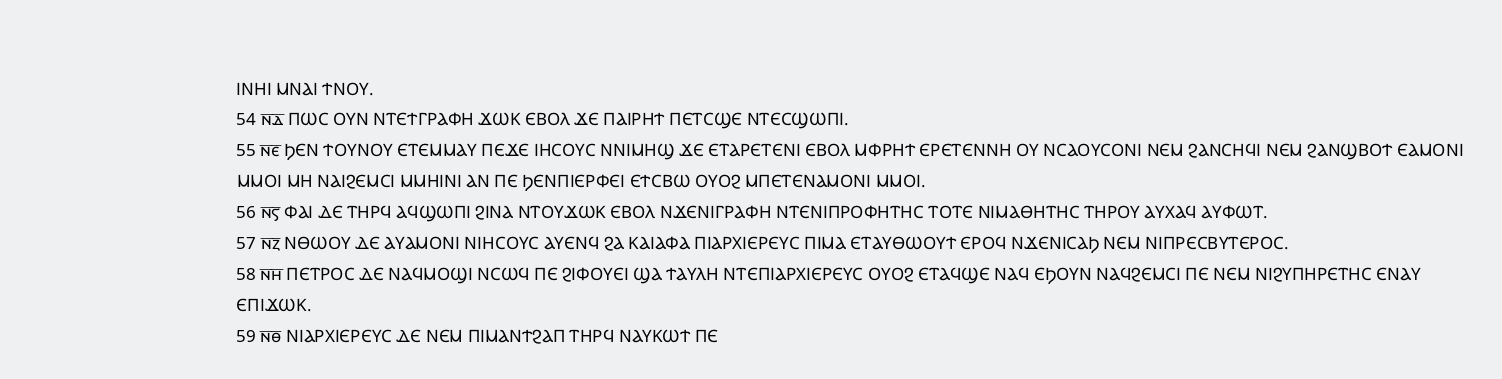ⲒⲚⲎⲒ ⲘⲚⲀⲒ ϮⲚⲞⲨ.
54 ⲛ̅ⲇ̅ ⲠⲰⲤ ⲞⲨⲚ ⲚⲦⲈϮⲄⲢⲀⲪⲎ ϪⲰⲔ ⲈⲂⲞⲖ ϪⲈ ⲠⲀⲒⲢⲎϮ ⲠⲈⲦⲤϢⲈ ⲚⲦⲈⲤϢⲰⲠⲒ.
55 ⲛ̅ⲉ̅ ϦⲈⲚ ϮⲞⲨⲚⲞⲨ ⲈⲦⲈⲘⲘⲀⲨ ⲠⲈϪⲈ ⲒⲎⲤⲞⲨⲤ ⲚⲚⲒⲘⲎϢ ϪⲈ ⲈⲦⲀⲢⲈⲦⲈⲚⲒ ⲈⲂⲞⲖ ⲘⲪⲢⲎϮ ⲈⲢⲈⲦⲈⲚⲚⲎ ⲞⲨ ⲚⲤⲀⲞⲨⲤⲞⲚⲒ ⲚⲈⲘ ϨⲀⲚⲤⲎϤⲒ ⲚⲈⲘ ϨⲀⲚϢⲂⲞϮ ⲈⲀⲘⲞⲚⲒ ⲘⲘⲞⲒ ⲘⲎ ⲚⲀⲒϨⲈⲘⲤⲒ ⲘⲘⲎⲒⲚⲒ ⲀⲚ ⲠⲈ ϦⲈⲚⲠⲒⲈⲢⲪⲈⲒ ⲈϮⲤⲂⲰ ⲞⲨⲞϨ ⲘⲠⲈⲦⲈⲚⲀⲘⲞⲚⲒ ⲘⲘⲞⲒ.
56 ⲛ̅ⲋ̅ ⲪⲀⲒ ⲆⲈ ⲦⲎⲢϤ ⲀϤϢⲰⲠⲒ ϨⲒⲚⲀ ⲚⲦⲞⲨϪⲰⲔ ⲈⲂⲞⲖ ⲚϪⲈⲚⲒⲄⲢⲀⲪⲎ ⲚⲦⲈⲚⲒⲠⲢⲞⲪⲎⲦⲎⲤ ⲦⲞⲦⲈ ⲚⲒⲘⲀⲐⲎⲦⲎⲤ ⲦⲎⲢⲞⲨ ⲀⲨⲬⲀϤ ⲀⲨⲪⲰⲦ.
57 ⲛ̅ⲍ̅ ⲚⲐⲰⲞⲨ ⲆⲈ ⲀⲨⲀⲘⲞⲚⲒ ⲚⲒⲎⲤⲞⲨⲤ ⲀⲨⲈⲚϤ ϨⲀ ⲔⲀⲒⲀⲪⲀ ⲠⲒⲀⲢⲬⲒⲈⲢⲈⲨⲤ ⲠⲒⲘⲀ ⲈⲦⲀⲨⲐⲰⲞⲨϮ ⲈⲢⲞϤ ⲚϪⲈⲚⲒⲤⲀϦ ⲚⲈⲘ ⲚⲒⲠⲢⲈⲤⲂⲨⲦⲈⲢⲞⲤ.
58 ⲛ̅ⲏ̅ ⲠⲈⲦⲢⲞⲤ ⲆⲈ ⲚⲀϤⲘⲞϢⲒ ⲚⲤⲰϤ ⲠⲈ ϨⲒⲪⲞⲨⲈⲒ ϢⲀ ϮⲀⲨⲖⲎ ⲚⲦⲈⲠⲒⲀⲢⲬⲒⲈⲢⲈⲨⲤ ⲞⲨⲞϨ ⲈⲦⲀϤϢⲈ ⲚⲀϤ ⲈϦⲞⲨⲚ ⲚⲀϤϨⲈⲘⲤⲒ ⲠⲈ ⲚⲈⲘ ⲚⲒϨⲨⲠⲎⲢⲈⲦⲎⲤ ⲈⲚⲀⲨ ⲈⲠⲒϪⲰⲔ.
59 ⲛ̅ⲑ̅ ⲚⲒⲀⲢⲬⲒⲈⲢⲈⲨⲤ ⲆⲈ ⲚⲈⲘ ⲠⲒⲘⲀⲚϮϨⲀⲠ ⲦⲎⲢϤ ⲚⲀⲨⲔⲰϮ ⲠⲈ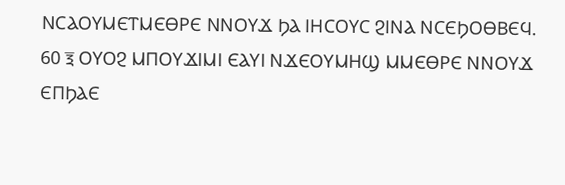ⲚⲤⲀⲞⲨⲘⲈⲦⲘⲈⲐⲢⲈ ⲚⲚⲞⲨϪ ϦⲀ ⲒⲎⲤⲞⲨⲤ ϨⲒⲚⲀ ⲚⲤⲈϦⲞⲐⲂⲈϤ.
60 ⲝ̅ ⲞⲨⲞϨ ⲘⲠⲞⲨϪⲒⲘⲒ ⲈⲀⲨⲒ ⲚϪⲈⲞⲨⲘⲎϢ ⲘⲘⲈⲐⲢⲈ ⲚⲚⲞⲨϪ ⲈⲠϦⲀⲈ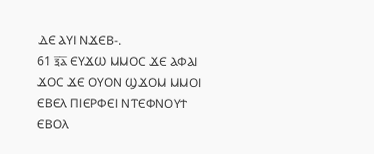ⲆⲈ ⲀⲨⲒ ⲚϪⲈⲂ-.
61 ⲝ̅ⲁ̅ ⲈⲨϪⲰ ⲘⲘⲞⲤ ϪⲈ ⲀⲪⲀⲒ ϪⲞⲤ ϪⲈ ⲞⲨⲞⲚ ϢϪⲞⲘ ⲘⲘⲞⲒ ⲈⲂⲈⲖ ⲠⲒⲈⲢⲪⲈⲒ ⲚⲦⲈⲪⲚⲞⲨϮ ⲈⲂⲞⲖ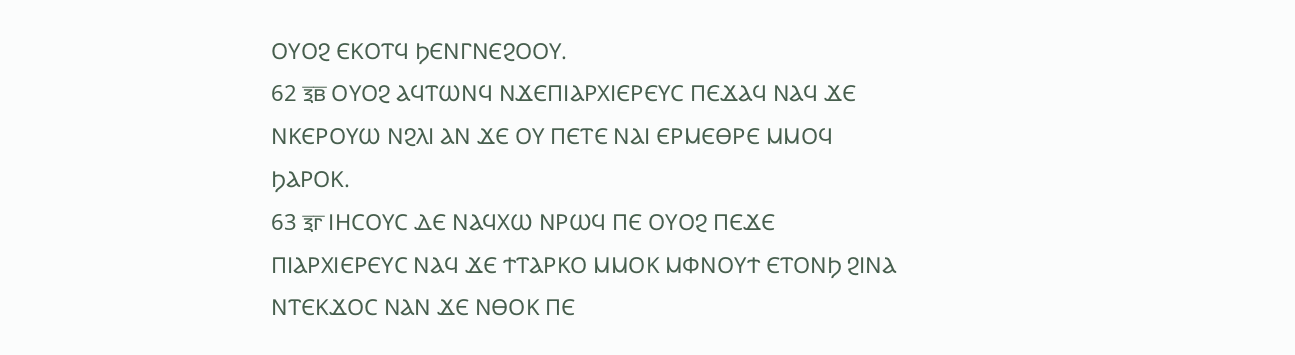ⲞⲨⲞϨ ⲈⲔⲞⲦϤ ϦⲈⲚⲄⲚⲈϨⲞⲞⲨ.
62 ⲝ̅ⲃ̅ ⲞⲨⲞϨ ⲀϤⲦⲰⲚϤ ⲚϪⲈⲠⲒⲀⲢⲬⲒⲈⲢⲈⲨⲤ ⲠⲈϪⲀϤ ⲚⲀϤ ϪⲈ ⲚⲔⲈⲢⲞⲨⲰ ⲚϨⲖⲒ ⲀⲚ ϪⲈ ⲞⲨ ⲠⲈⲦⲈ ⲚⲀⲒ ⲈⲢⲘⲈⲐⲢⲈ ⲘⲘⲞϤ ϦⲀⲢⲞⲔ.
63 ⲝ̅ⲅ̅ ⲒⲎⲤⲞⲨⲤ ⲆⲈ ⲚⲀϤⲬⲰ ⲚⲢⲰϤ ⲠⲈ ⲞⲨⲞϨ ⲠⲈϪⲈ ⲠⲒⲀⲢⲬⲒⲈⲢⲈⲨⲤ ⲚⲀϤ ϪⲈ ϮⲦⲀⲢⲔⲞ ⲘⲘⲞⲔ ⲘⲪⲚⲞⲨϮ ⲈⲦⲞⲚϦ ϨⲒⲚⲀ ⲚⲦⲈⲔϪⲞⲤ ⲚⲀⲚ ϪⲈ ⲚⲐⲞⲔ ⲠⲈ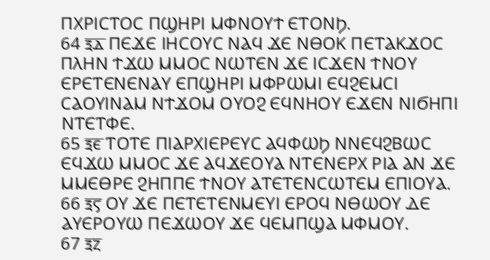ⲠⲬⲢⲒⲤⲦⲞⲤ ⲠϢⲎⲢⲒ ⲘⲪⲚⲞⲨϮ ⲈⲦⲞⲚϦ.
64 ⲝ̅ⲇ̅ ⲠⲈϪⲈ ⲒⲎⲤⲞⲨⲤ ⲚⲀϤ ϪⲈ ⲚⲐⲞⲔ ⲠⲈⲦⲀⲔϪⲞⲤ ⲠⲖⲎⲚ ϮϪⲰ ⲘⲘⲞⲤ ⲚⲰⲦⲈⲚ ϪⲈ ⲒⲤϪⲈⲚ ϮⲚⲞⲨ ⲈⲢⲈⲦⲈⲚⲈⲚⲀⲨ ⲈⲠϢⲎⲢⲒ ⲘⲪⲢⲰⲘⲒ ⲈϤϨⲈⲘⲤⲒ ⲤⲀⲞⲨⲒⲚⲀⲘ ⲚϮϪⲞⲘ ⲞⲨⲞϨ ⲈϤⲚⲎⲞⲨ ⲈϪⲈⲚ ⲚⲒϬⲎⲠⲒ ⲚⲦⲈⲦⲪⲈ.
65 ⲝ̅ⲉ̅ ⲦⲞⲦⲈ ⲠⲒⲀⲢⲬⲒⲈⲢⲈⲨⲤ ⲀϤⲪⲰϦ ⲚⲚⲈϤϨⲂⲰⲤ ⲈϤϪⲰ ⲘⲘⲞⲤ ϪⲈ ⲀϤϪⲈⲞⲨⲀ ⲚⲦⲈⲚⲈⲢⲬ ⲢⲒⲀ ⲀⲚ ϪⲈ ⲘⲘⲈⲐⲢⲈ ϨⲎⲠⲠⲈ ϮⲚⲞⲨ ⲀⲦⲈⲦⲈⲚⲤⲰⲦⲈⲘ ⲈⲠⲒⲞⲨⲀ.
66 ⲝ̅ⲋ̅ ⲞⲨ ϪⲈ ⲠⲈⲦⲈⲦⲈⲚⲘⲈⲨⲒ ⲈⲢⲞϤ ⲚⲐⲰⲞⲨ ⲆⲈ ⲀⲨⲈⲢⲞⲨⲰ ⲠⲈϪⲰⲞⲨ ϪⲈ ϤⲈⲘⲠϢⲀ ⲘⲪⲘⲞⲨ.
67 ⲝ̅ⲍ̅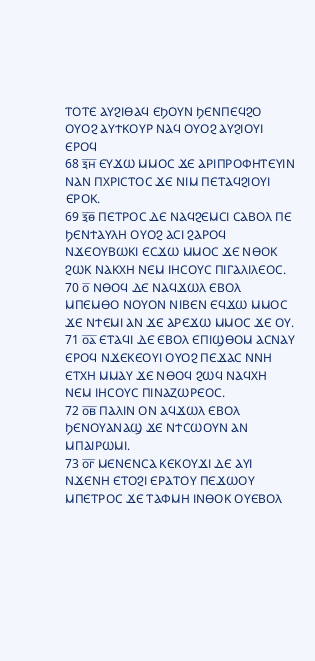ⲦⲞⲦⲈ ⲀⲨϨⲒⲐⲀϤ ⲈϦⲞⲨⲚ ϦⲈⲚⲠⲈϤϨⲞ ⲞⲨⲞϨ ⲀⲨϮⲔⲞⲨⲢ ⲚⲀϤ ⲞⲨⲞϨ ⲀⲨϨⲒⲞⲨⲒ ⲈⲢⲞϤ
68 ⲝ̅ⲏ̅ ⲈⲨϪⲰ ⲘⲘⲞⲤ ϪⲈ ⲀⲢⲒⲠⲢⲞⲪⲎⲦⲈⲨⲒⲚ ⲚⲀⲚ ⲠⲬⲢⲒⲤⲦⲞⲤ ϪⲈ ⲚⲒⲘ ⲠⲈⲦⲀϤϨⲒⲞⲨⲒ ⲈⲢⲞⲔ.
69 ⲝ̅ⲑ̅ ⲠⲈⲦⲢⲞⲤ ⲆⲈ ⲚⲀϤϨⲈⲘⲤⲒ ⲤⲀⲂⲞⲖ ⲠⲈ ϦⲈⲚϮⲀⲨⲖⲎ ⲞⲨⲞϨ ⲀⲤⲒ ϨⲀⲢⲞϤ ⲚϪⲈⲞⲨⲂⲰⲔⲒ ⲈⲤϪⲰ ⲘⲘⲞⲤ ϪⲈ ⲚⲐⲞⲔ ϨⲰⲔ ⲚⲀⲔⲬⲎ ⲚⲈⲘ ⲒⲎⲤⲞⲨⲤ ⲠⲒⲄⲀⲖⲒⲖⲈⲞⲤ.
70 ⲟ̅ ⲚⲐⲞϤ ⲆⲈ ⲚⲀϤϪⲰⲖ ⲈⲂⲞⲖ ⲘⲠⲈⲘⲐⲞ ⲚⲞⲨⲞⲚ ⲚⲒⲂⲈⲚ ⲈϤϪⲰ ⲘⲘⲞⲤ ϪⲈ ⲚϮⲈⲘⲒ ⲀⲚ ϪⲈ ⲀⲢⲈϪⲰ ⲘⲘⲞⲤ ϪⲈ ⲞⲨ.
71 ⲟ̅ⲁ̅ ⲈⲦⲀϤⲒ ⲆⲈ ⲈⲂⲞⲖ ⲈⲠⲒϢⲐⲞⲘ ⲀⲤⲚⲀⲨ ⲈⲢⲞϤ ⲚϪⲈⲔⲈⲞⲨⲒ ⲞⲨⲞϨ ⲠⲈϪⲀⲤ ⲚⲚⲎ ⲈⲦⲬⲎ ⲘⲘⲀⲨ ϪⲈ ⲚⲐⲞϤ ϨⲰϤ ⲚⲀϤⲬⲎ ⲚⲈⲘ ⲒⲎⲤⲞⲨⲤ ⲠⲒⲚⲀⲌⲰⲢⲈⲞⲤ.
72 ⲟ̅ⲃ̅ ⲠⲀⲖⲒⲚ ⲞⲚ ⲀϤϪⲰⲖ ⲈⲂⲞⲖ ϦⲈⲚⲞⲨⲀⲚⲀϢ ϪⲈ ⲚϮⲤⲰⲞⲨⲚ ⲀⲚ ⲘⲠⲀⲒⲢⲰⲘⲒ.
73 ⲟ̅ⲅ̅ ⲘⲈⲚⲈⲚⲤⲀ ⲔⲈⲔⲞⲨϪⲒ ⲆⲈ ⲀⲨⲒ ⲚϪⲈⲚⲎ ⲈⲦⲞϨⲒ ⲈⲢⲀⲦⲞⲨ ⲠⲈϪⲰⲞⲨ ⲘⲠⲈⲦⲢⲞⲤ ϪⲈ ⲦⲀⲪⲘⲎ ⲒⲚⲐⲞⲔ ⲞⲨⲈⲂⲞⲖ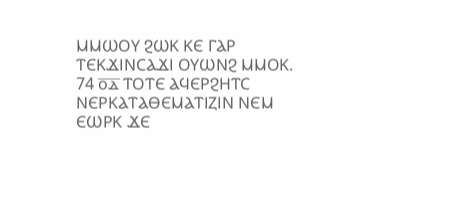ⲘⲘⲰⲞⲨ ϨⲰⲔ ⲔⲈ ⲄⲀⲢ ⲦⲈⲔϪⲒⲚⲤⲀϪⲒ ⲞⲨⲰⲚϨ ⲘⲘⲞⲔ.
74 ⲟ̅ⲇ̅ ⲦⲞⲦⲈ ⲀϤⲈⲢϨⲎⲦⲤ ⲚⲈⲢⲔⲀⲦⲀⲐⲈⲘⲀⲦⲒⲌⲒⲚ ⲚⲈⲘ ⲈⲰⲢⲔ ϪⲈ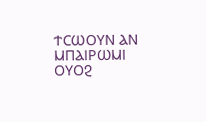ϮⲤⲰⲞⲨⲚ ⲀⲚ ⲘⲠⲀⲒⲢⲰⲘⲒ ⲞⲨⲞϨ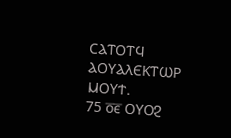ⲤⲀⲦⲞⲦϤ ⲀⲞⲨⲀⲖⲈⲔⲦⲰⲢ ⲘⲞⲨϮ.
75 ⲟ̅ⲉ̅ ⲞⲨⲞϨ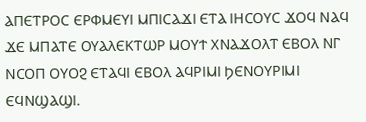ⲀⲠⲈⲦⲢⲞⲤ ⲈⲢⲪⲘⲈⲨⲒ ⲘⲠⲒⲤⲀϪⲒ ⲈⲦⲀ ⲒⲎⲤⲞⲨⲤ ϪⲞϤ ⲚⲀϤ ϪⲈ ⲘⲠⲀⲦⲈ ⲞⲨⲀⲖⲈⲔⲦⲰⲢ ⲘⲞⲨϮ ⲬⲚⲀϪⲞⲖⲦ ⲈⲂⲞⲖ ⲚⲄ ⲚⲤⲞⲠ ⲞⲨⲞϨ ⲈⲦⲀϤⲒ ⲈⲂⲞⲖ ⲀϤⲢⲒⲘⲒ ϦⲈⲚⲞⲨⲢⲒⲘⲒ ⲈϤⲚϢⲀϢⲒ.